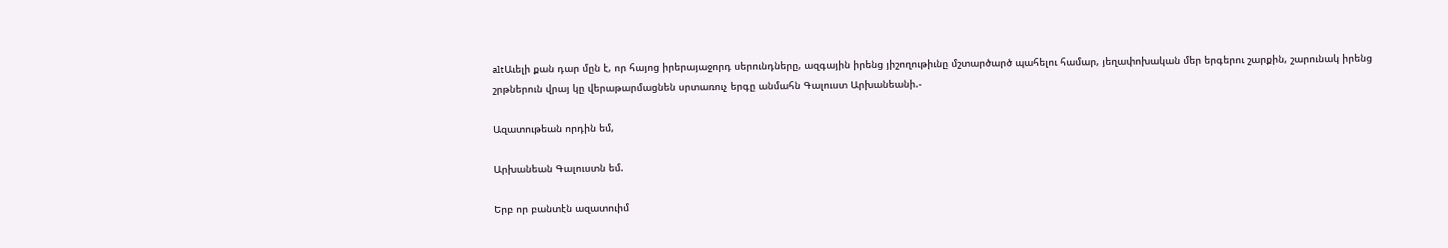altԱւելի քան դար մըն է, որ հայոց իրերայաջորդ սերունդները, ազգային իրենց յիշողութիւնը մշտարծարծ պահելու համար, յեղափոխական մեր երգերու շարքին, շարունակ իրենց շրթներուն վրայ կը վերաթարմացնեն սրտառուչ երգը անմահն Գալուստ Արխանեանի.-

Ազատութեան որդին եմ,

Արխանեան Գալուստն եմ.

Երբ որ բանտէն ազատուիմ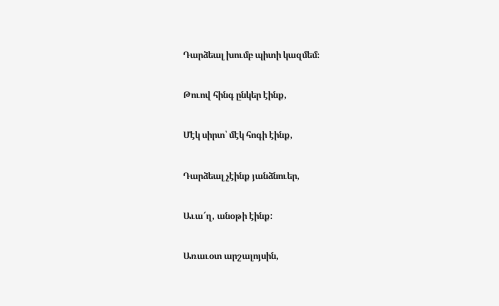Դարձեալ խումբ պիտի կազմեմ։

Թուով հինգ ընկեր էինք,

Մէկ սիրտ՝ մէկ հոգի էինք,

Դարձեալ չէինք յանձնուեր,

Աւա՜ղ, անօթի էինք:

Առաւօտ արշալոյսին,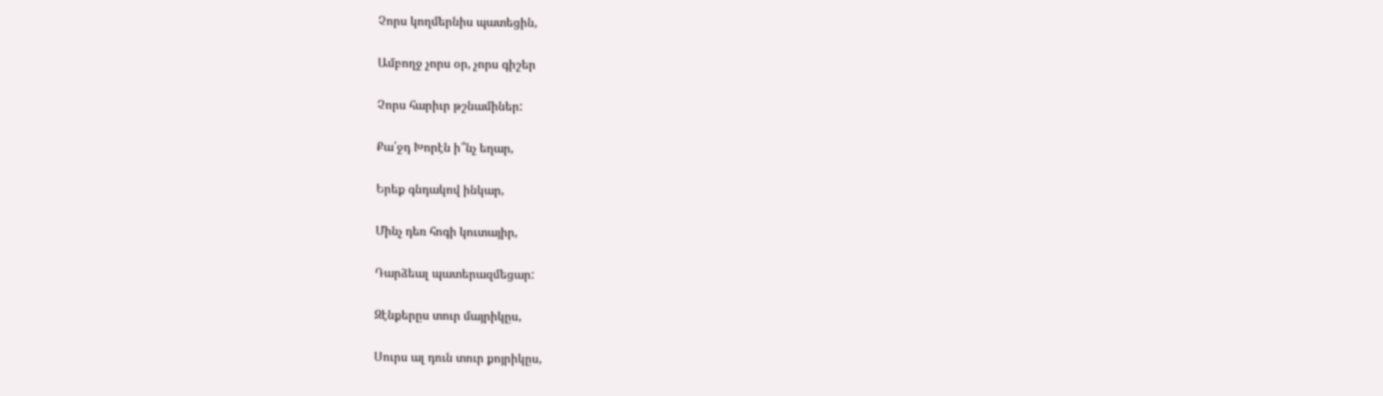Չորս կողմերնիս պատեցին,

Ամբողջ չորս օր, չորս գիշեր

Չորս հարիւր թշնամիներ:

Քա՛ջդ Խորէն ի՞նչ եղար,

Երեք գնդակով ինկար,

Մինչ դեռ հոգի կուտայիր,

Դարձեալ պատերազմեցար:

Զէնքերըս տուր մայրիկըս,

Սուրս ալ դուն տուր քոյրիկըս,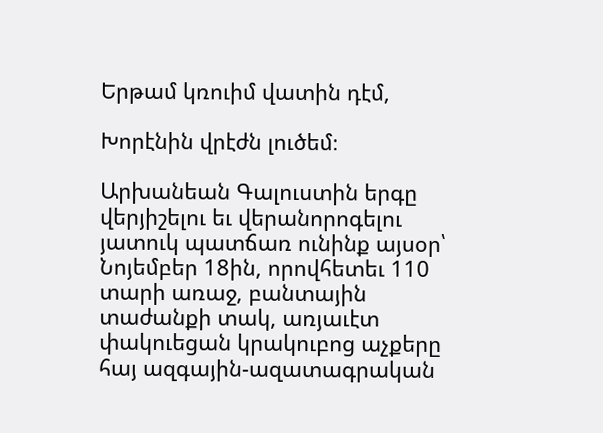Երթամ կռուիմ վատին դէմ,

Խորէնին վրէժն լուծեմ։

Արխանեան Գալուստին երգը վերյիշելու եւ վերանորոգելու յատուկ պատճառ ունինք այսօր՝ Նոյեմբեր 18ին, որովհետեւ 110 տարի առաջ, բանտային տաժանքի տակ, առյաւէտ փակուեցան կրակուբոց աչքերը հայ ազգային-ազատագրական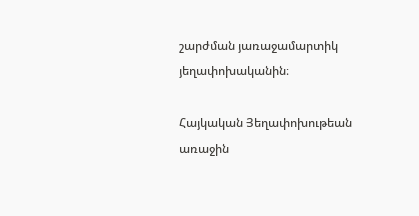շարժման յառաջամարտիկ յեղափոխականին։

Հայկական Յեղափոխութեան առաջին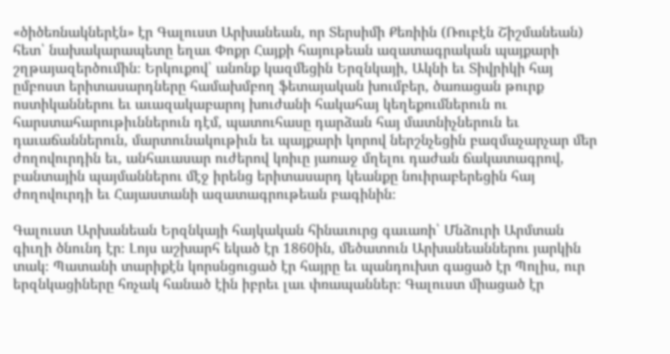«ծիծեռնակներէն» էր Գալուստ Արխանեան, որ Տերսիմի Քեռիին (Ռուբէն Շիշմանեան) հետ՝ նախակարապետը եղաւ Փոքր Հայքի հայութեան ազատագրական պայքարի շղթայազերծումին։ Երկուքով՝ անոնք կազմեցին Երզնկայի, Ակնի եւ Տիվրիկի հայ ըմբոստ երիտասարդները համախմբող ֆետայական խումբեր, ծառացան թուրք ոստիկաններու եւ աւազակաբարոյ խուժանի հակահայ կեղեքումներուն ու հարստահարութիւններուն դէմ, պատուհասը դարձան հայ մատնիչներուն եւ դաւաճաններուն, մարտունակութիւն եւ պայքարի կորով ներշնչեցին բազմաչարչար մեր ժողովուրդին եւ, անհաւասար ուժերով կռիւը յառաջ մղելու դաժան ճակատագրով, բանտային պայմաններու մէջ իրենց երիտասարդ կեանքը նուիրաբերեցին հայ ժողովուրդի եւ Հայաստանի ազատագրութեան բագինին։

Գալուստ Արխանեան Երզնկայի հայկական հինաւուրց գաւառի՝ Մնձուրի Արմտան գիւղի ծնունդ էր։ Լոյս աշխարհ եկած էր 1860ին, մեծատուն Արխանեաններու յարկին տակ։ Պատանի տարիքէն կորսնցուցած էր հայրը եւ պանդուխտ գացած էր Պոլիս, ուր երզնկացիները հռչակ հանած էին իբրեւ լաւ փռապաններ։ Գալուստ միացած էր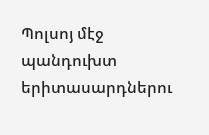Պոլսոյ մէջ պանդուխտ երիտասարդներու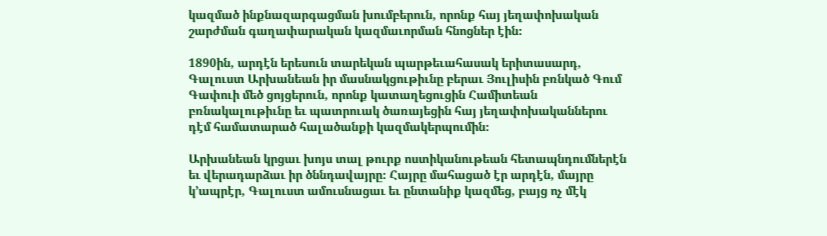կազմած ինքնազարգացման խումբերուն, որոնք հայ յեղափոխական շարժման գաղափարական կազմաւորման հնոցներ էին։

1890ին, արդէն երեսուն տարեկան պարթեւահասակ երիտասարդ, Գալուստ Արխանեան իր մասնակցութիւնը բերաւ Յուլիսին բռնկած Գում Գափուի մեծ ցոյցերուն, որոնք կատաղեցուցին Համիտեան բռնակալութիւնը եւ պատրուակ ծառայեցին հայ յեղափոխականներու դէմ համատարած հալածանքի կազմակերպումին։

Արխանեան կրցաւ խոյս տալ թուրք ոստիկանութեան հետապնդումներէն եւ վերադարձաւ իր ծննդավայրը։ Հայրը մահացած էր արդէն, մայրը կ’ապրէր, Գալուստ ամուսնացաւ եւ ընտանիք կազմեց, բայց ոչ մէկ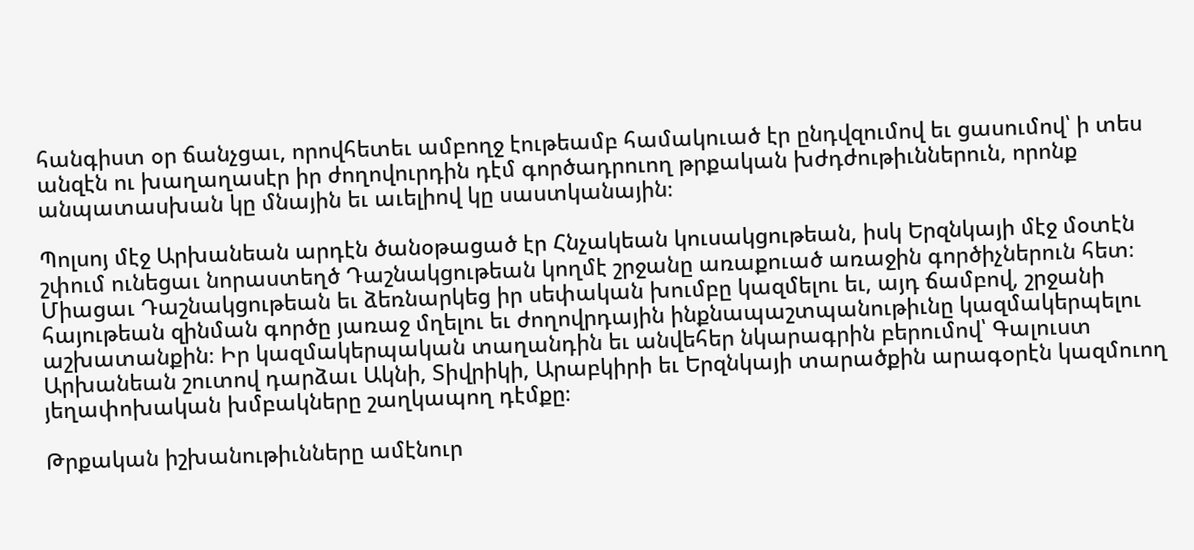հանգիստ օր ճանչցաւ, որովհետեւ ամբողջ էութեամբ համակուած էր ընդվզումով եւ ցասումով՝ ի տես անզէն ու խաղաղասէր իր ժողովուրդին դէմ գործադրուող թրքական խժդժութիւններուն, որոնք անպատասխան կը մնային եւ աւելիով կը սաստկանային։

Պոլսոյ մէջ Արխանեան արդէն ծանօթացած էր Հնչակեան կուսակցութեան, իսկ Երզնկայի մէջ մօտէն շփում ունեցաւ նորաստեղծ Դաշնակցութեան կողմէ շրջանը առաքուած առաջին գործիչներուն հետ։ Միացաւ Դաշնակցութեան եւ ձեռնարկեց իր սեփական խումբը կազմելու եւ, այդ ճամբով, շրջանի հայութեան զինման գործը յառաջ մղելու եւ ժողովրդային ինքնապաշտպանութիւնը կազմակերպելու աշխատանքին։ Իր կազմակերպական տաղանդին եւ անվեհեր նկարագրին բերումով՝ Գալուստ Արխանեան շուտով դարձաւ Ակնի, Տիվրիկի, Արաբկիրի եւ Երզնկայի տարածքին արագօրէն կազմուող յեղափոխական խմբակները շաղկապող դէմքը։

Թրքական իշխանութիւնները ամէնուր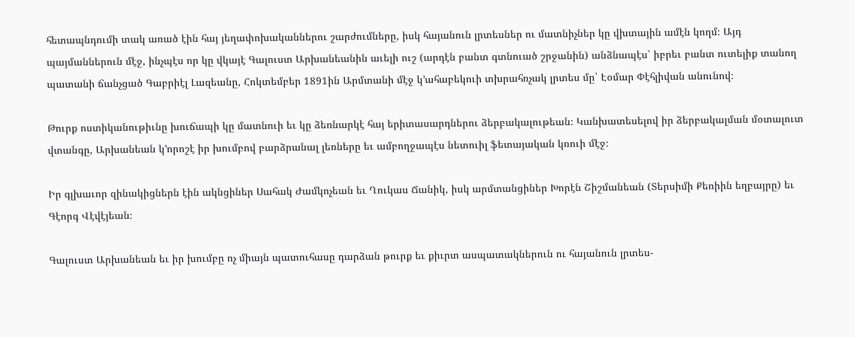հետապնդումի տակ առած էին հայ յեղափոխականներու շարժումները, իսկ հայանուն լրտեսներ ու մատնիչներ կը վխտային ամէն կողմ։ Այդ պայմաններուն մէջ, ինչպէս որ կը վկայէ Գալուստ Արխանեանին աւելի ուշ (արդէն բանտ գտնուած շրջանին) անձնապէս՝ իբրեւ բանտ ուտելիք տանող պատանի ճանչցած Գաբրիէլ Լազեանը, Հոկտեմբեր 1891ին Արմտանի մէջ կ’ահաբեկուի տխրահռչակ լրտես մը՝ Էօմար Փէհլիվան անունով։

Թուրք ոստիկանութիւնը խուճապի կը մատնուի եւ կը ձեռնարկէ հայ երիտասարդներու ձերբակալութեան։ Կանխատեսելով իր ձերբակալման մօտալուտ վտանգը, Արխանեան կ’որոշէ իր խումբով բարձրանալ լեռները եւ ամբողջապէս նետուիլ ֆետայական կռուի մէջ։

Իր գլխաւոր զինակիցներն էին ակնցիներ Սահակ Ժամկոչեան եւ Ղուկաս Ճանիկ, իսկ արմտանցիներ Խորէն Շիշմանեան (Տերսիմի Քեռիին եղբայրը) եւ Գէորգ Վէվէյեան։

Գալուստ Արխանեան եւ իր խումբը ոչ միայն պատուհասը դարձան թուրք եւ քիւրտ ասպատակներուն ու հայանուն լրտես-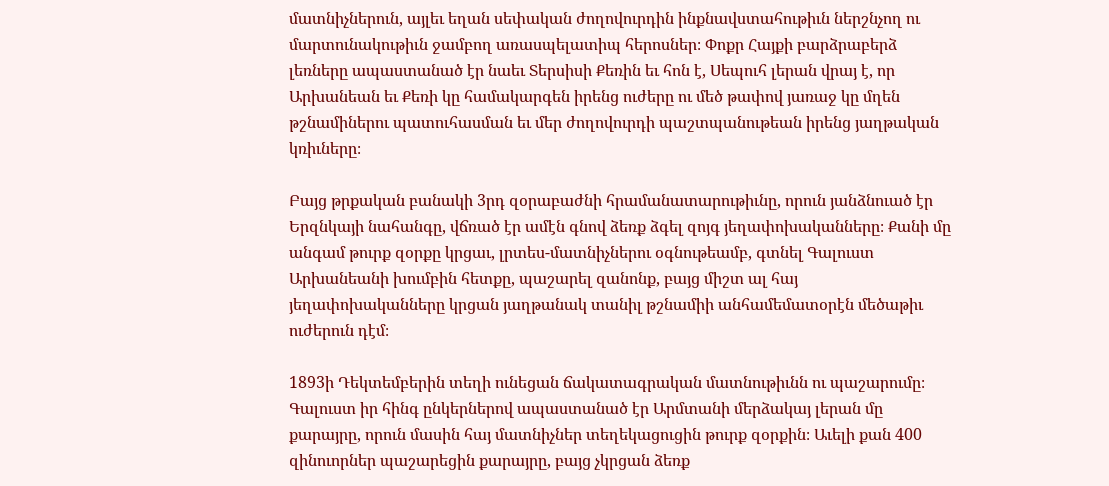մատնիչներուն, այլեւ եղան սեփական ժողովուրդին ինքնավստահութիւն ներշնչող ու մարտունակութիւն ջամբող առասպելատիպ հերոսներ։ Փոքր Հայքի բարձրաբերձ լեռները ապաստանած էր նաեւ Տերսիսի Քեռին եւ հոն է, Սեպուհ լերան վրայ է, որ Արխանեան եւ Քեռի կը համակարգեն իրենց ուժերը ու մեծ թափով յառաջ կը մղեն թշնամիներու պատուհասման եւ մեր ժողովուրդի պաշտպանութեան իրենց յաղթական կռիւները։

Բայց թրքական բանակի 3րդ զօրաբաժնի հրամանատարութիւնը, որուն յանձնուած էր Երզնկայի նահանգը, վճռած էր ամէն գնով ձեռք ձգել զոյգ յեղափոխականները։ Քանի մը անգամ թուրք զօրքը կրցաւ, լրտես-մատնիչներու օգնութեամբ, գտնել Գալուստ Արխանեանի խումբին հետքը, պաշարել զանոնք, բայց միշտ ալ հայ յեղափոխականները կրցան յաղթանակ տանիլ թշնամիի անհամեմատօրէն մեծաթիւ ուժերուն դէմ։

1893ի Դեկտեմբերին տեղի ունեցան ճակատագրական մատնութիւնն ու պաշարումը։ Գալուստ իր հինգ ընկերներով ապաստանած էր Արմտանի մերձակայ լերան մը քարայրը, որուն մասին հայ մատնիչներ տեղեկացուցին թուրք զօրքին։ Աւելի քան 400 զինուորներ պաշարեցին քարայրը, բայց չկրցան ձեռք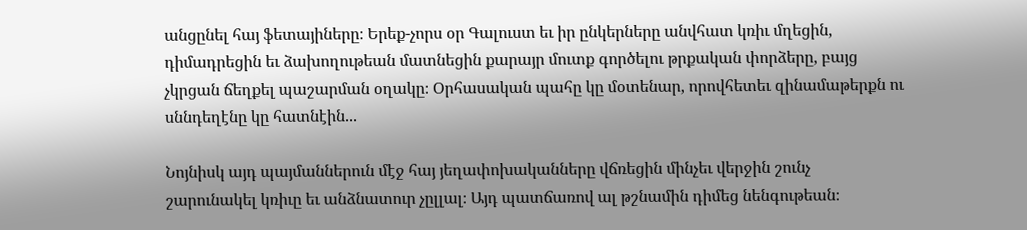անցընել հայ ֆետայիները։ Երեք-չորս օր Գալուստ եւ իր ընկերները անվհատ կռիւ մղեցին, դիմադրեցին եւ ձախողութեան մատնեցին քարայր մուտք գործելու թրքական փորձերը, բայց չկրցան ճեղքել պաշարման օղակը։ Օրհասական պահը կը մօտենար, որովհետեւ զինամաթերքն ու սննդեղէնը կը հատնէին...

Նոյնիսկ այդ պայմաններուն մէջ հայ յեղափոխականները վճռեցին մինչեւ վերջին շունչ շարունակել կռիւը եւ անձնատուր չըլլալ։ Այդ պատճառով ալ թշնամին դիմեց նենգութեան։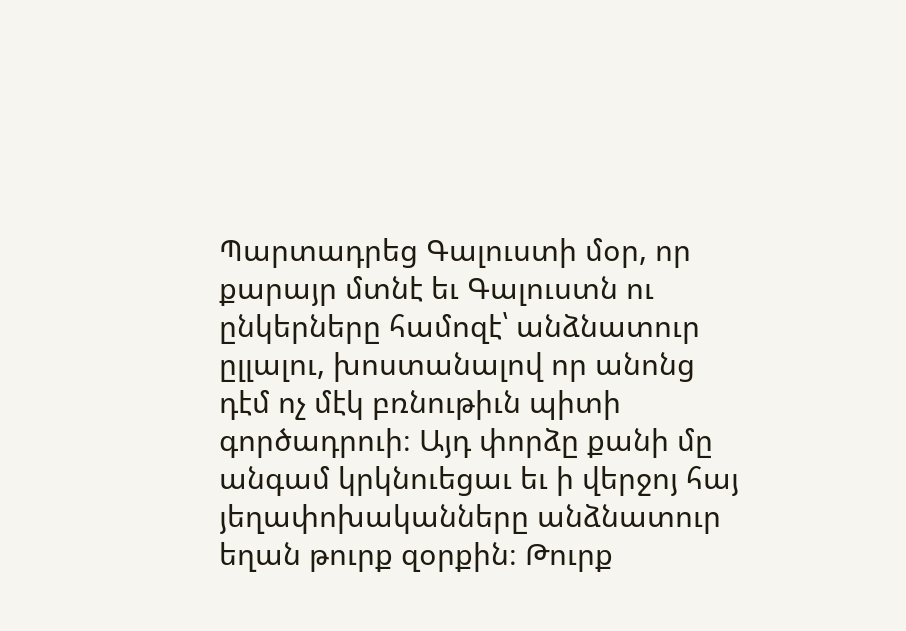Պարտադրեց Գալուստի մօր, որ քարայր մտնէ եւ Գալուստն ու ընկերները համոզէ՝ անձնատուր ըլլալու, խոստանալով որ անոնց դէմ ոչ մէկ բռնութիւն պիտի գործադրուի։ Այդ փորձը քանի մը անգամ կրկնուեցաւ եւ ի վերջոյ հայ յեղափոխականները անձնատուր եղան թուրք զօրքին։ Թուրք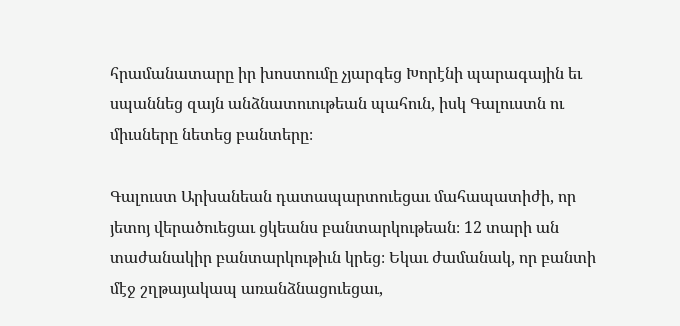հրամանատարը իր խոստումը չյարգեց Խորէնի պարագային եւ սպաննեց զայն անձնատուութեան պահուն, իսկ Գալուստն ու միւսները նետեց բանտերը։

Գալուստ Արխանեան դատապարտուեցաւ մահապատիժի, որ յետոյ վերածուեցաւ ցկեանս բանտարկութեան։ 12 տարի ան տաժանակիր բանտարկութիւն կրեց։ Եկաւ ժամանակ, որ բանտի մէջ շղթայակապ առանձնացուեցաւ,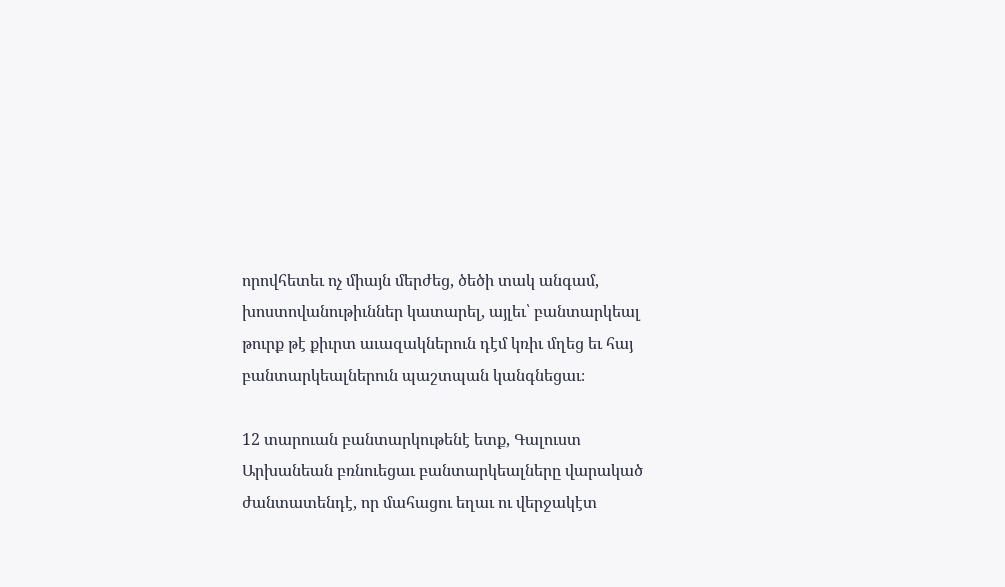որովհետեւ ոչ միայն մերժեց, ծեծի տակ անգամ, խոստովանութիւններ կատարել, այլեւ՝ բանտարկեալ թուրք թէ քիւրտ աւազակներուն դէմ կռիւ մղեց եւ հայ բանտարկեալներուն պաշտպան կանգնեցաւ։

12 տարուան բանտարկութենէ ետք, Գալուստ Արխանեան բռնուեցաւ բանտարկեալները վարակած ժանտատենդէ, որ մահացու եղաւ ու վերջակէտ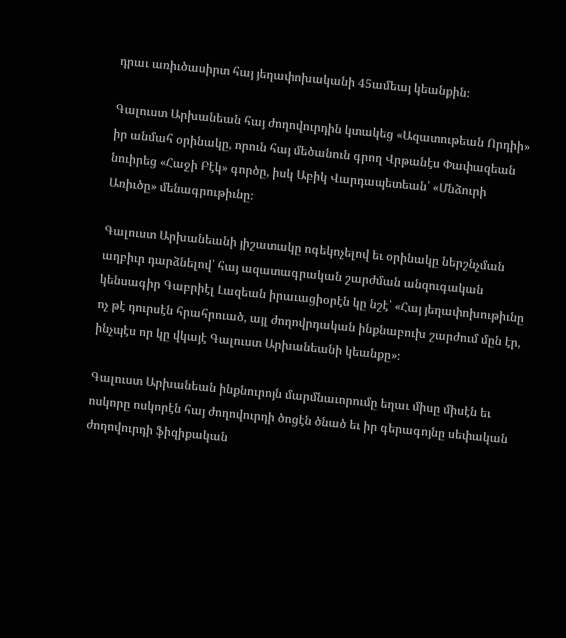դրաւ առիւծասիրտ հայ յեղափոխականի 45ամեայ կեանքին։

Գալուստ Արխանեան հայ ժողովուրդին կտակեց «Ազատութեան Որդիի» իր անմահ օրինակը, որուն հայ մեծանուն գրող Վրթանէս Փափազեան նուիրեց «Հաջի Բէկ» գործը, իսկ Աբիկ Վարդապետեան՝ «Մնձուրի Առիւծը» մենագրութիւնը։

Գալուստ Արխանեանի յիշատակը ոգեկոչելով եւ օրինակը ներշնչման աղբիւր դարձնելով՝ հայ ազատագրական շարժման անզուգական կենսագիր Գաբրիէլ Լազեան իրաւացիօրէն կը նշէ՝ «Հայ յեղափոխութիւնը ոչ թէ դուրսէն հրահրուած, այլ ժողովրդական ինքնաբուխ շարժում մըն էր, ինչպէս որ կը վկայէ Գալուստ Արխանեանի կեանքը»։

Գալուստ Արխանեան ինքնուրոյն մարմնաւորումը եղաւ միսը միսէն եւ ոսկորը ոսկորէն հայ ժողովուրդի ծոցէն ծնած եւ իր գերագոյնը սեփական ժողովուրդի ֆիզիքական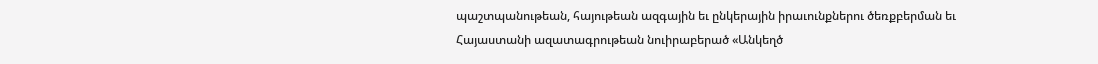պաշտպանութեան, հայութեան ազգային եւ ընկերային իրաւունքներու ծեռքբերման եւ Հայաստանի ազատագրութեան նուիրաբերած «Անկեղծ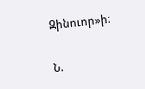Զինուոր»ի։

Ն.